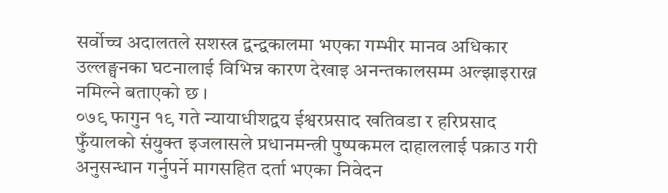सर्वोच्च अदालतले सशस्त्र द्वन्द्वकालमा भएका गम्भीर मानव अधिकार उल्लङ्घनका घटनालाई विभिन्न कारण देखाइ अनन्तकालसम्म अल्झाइराख्न नमिल्ने बताएको छ ।
०७९ फागुन १९ गते न्यायाधीशद्वय ईश्वरप्रसाद खतिवडा र हरिप्रसाद फुँयालको संयुक्त इजलासले प्रधानमन्त्री पुष्पकमल दाहाललाई पक्राउ गरी अनुसन्धान गर्नुपर्ने मागसहित दर्ता भएका निवेदन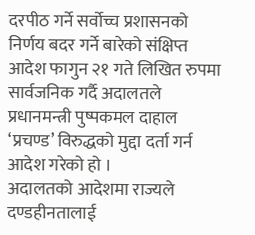दरपीठ गर्ने सर्वोच्च प्रशासनको निर्णय बदर गर्ने बारेको संक्षिप्त आदेश फागुन २१ गते लिखित रुपमा सार्वजनिक गर्दै अदालतले प्रधानमन्त्री पुष्पकमल दाहाल ‘प्रचण्ड’ विरुद्धको मुद्दा दर्ता गर्न आदेश गरेको हो ।
अदालतको आदेशमा राज्यले दण्डहीनतालाई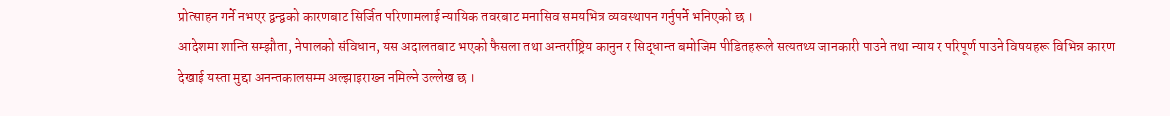प्रोत्साहन गर्ने नभएर द्वन्द्वको कारणबाट सिर्जित परिणामलाई न्यायिक तवरबाट मनासिव समयभित्र व्यवस्थापन गर्नुपर्ने भनिएको छ ।
आदेशमा शान्ति सम्झौता, नेपालको संविधान, यस अदालतबाट भएको फैसला तथा अन्तर्राष्ट्रिय कानुन र सिद्धान्त बमोजिम पीडितहरूले सत्यतथ्य जानकारी पाउने तथा न्याय र परिपूर्ण पाउने विषयहरू विभिन्न कारण देखाई यस्ता मुद्दा अनन्तकालसम्म अल्झाइराख्न नमिल्ने उल्लेख छ ।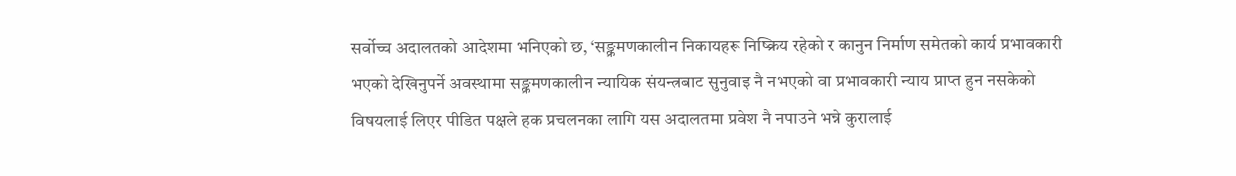सर्वोच्च अदालतको आदेशमा भनिएको छ, ‘सङ्क्रमणकालीन निकायहरू निष्क्रिय रहेको र कानुन निर्माण समेतको कार्य प्रभावकारी भएको देखिनुपर्ने अवस्थामा सङ्क्रमणकालीन न्यायिक संयन्त्रबाट सुनुवाइ नै नभएको वा प्रभावकारी न्याय प्राप्त हुन नसकेको विषयलाई लिएर पीडित पक्षले हक प्रचलनका लागि यस अदालतमा प्रवेश नै नपाउने भन्ने कुरालाई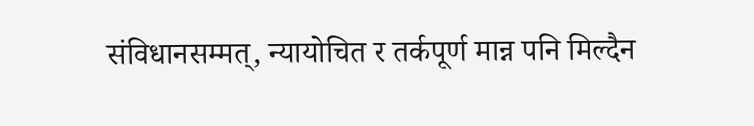संविधानसम्मत्, न्यायोचित र तर्कपूर्ण मान्न पनि मिल्दैन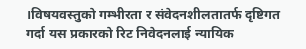।विषयवस्तुको गम्भीरता र संवेदनशीलतातर्फ दृष्टिगत गर्दा यस प्रकारको रिट निवेदनलाई न्यायिक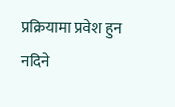प्रक्रियामा प्रवेश हुन नदिने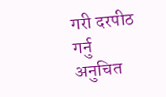गरी दरपीठ गर्नु अनुचित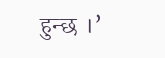हुन्छ ।’